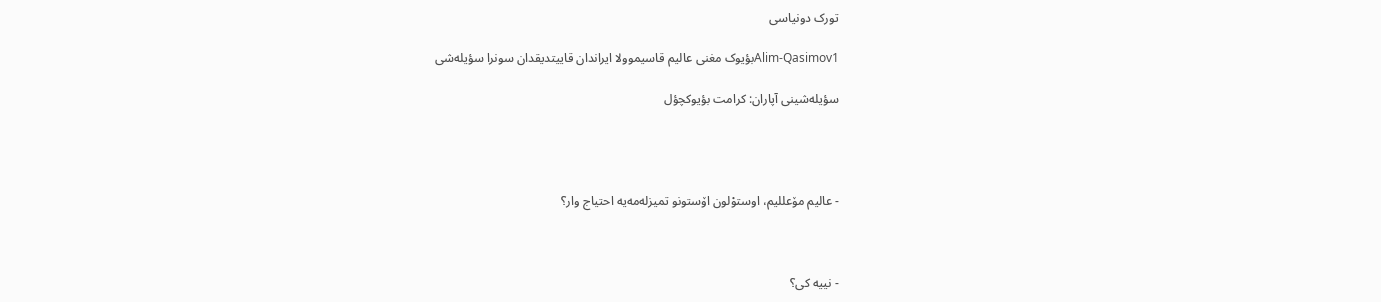تورک دونیاسی

Alim-Qasimov1بؤیوک مغنی عالیم قاسیموولا ایراندان قاییتدیقدان سونرا سؤیله‌شی

سؤیله‌شینی آپاران: کرامت بؤيوکچؤل




- عالیم مۆعللیم، اوستوْلون اۆستونو تمیزله‌مه‌يه احتیاج وار؟



- نیيه کی؟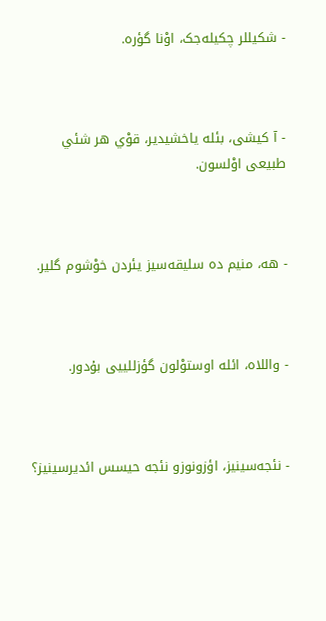- شکیللر چکیله‌جک، اوْنا گؤره.



- آ کیشی، بئله ياخشیدیر، قوْي هر شئي طبیعی اوْلسون.



- هه، منیم ده سلیقه‌سیز يئردن خوْشوم گلیر.



- واللاه، ائله اوستوْلون گؤزللییی بۇدور.



- نئجه‌سینیز، اؤزونوزو نئجه حیسس ائدیرسینیز؟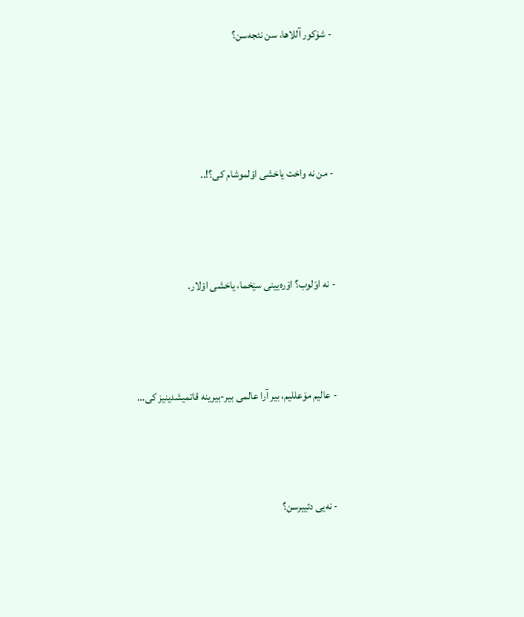- شۆکور آللاها، سن نئجه‌سن؟




- من نه واخت ياخشی اوْلموشام کی؟!..



- نه اوْلوب؟ اۆره‌یینی سێخما، ياخشی اوْلار.



- عالیم مۆعللیم، بیر آرا عالمی بیر-بیرینه قاتمیشدینیز کی…



- نه‌یی دئيیرسن؟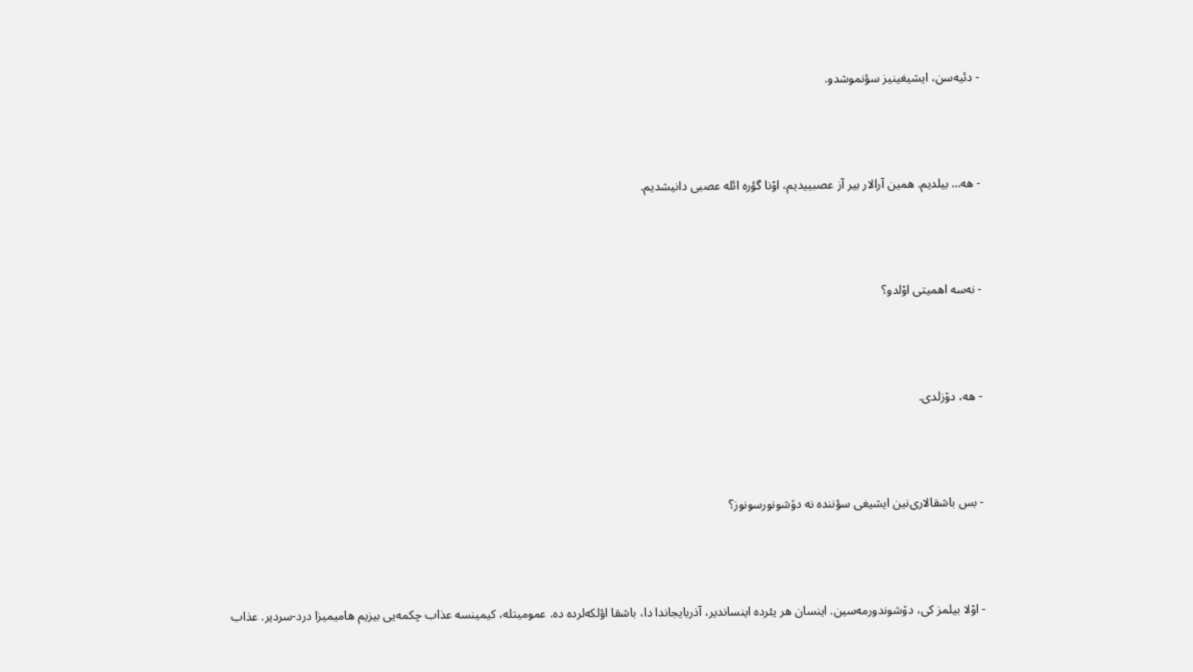- دئيه‌سن، ایشیغینیز سؤنموشدو.



- هه… بیلدیم. همین آرالار بیر آز عصبیيدیم، اوْنا گؤره ائله عصبی دانیشدیم.



- نه‌سه اهمیتی اوْلدو؟



- هه، دۆزلدی.



- بس باشقالاری‌نین ایشیغی سؤننده نه دۆشونورسونوز؟



- اوْلا بیلمز کی، دۆشوندورمه‌سین. اینسان هر يئرده اینساندیر، آذربایجاندا دا، باشقا اؤلکه‌لرده ده. عمومیتله، کیمینسه عذاب چکمه‌يی بیزیم هامیمیزا درد-سردیر. عذاب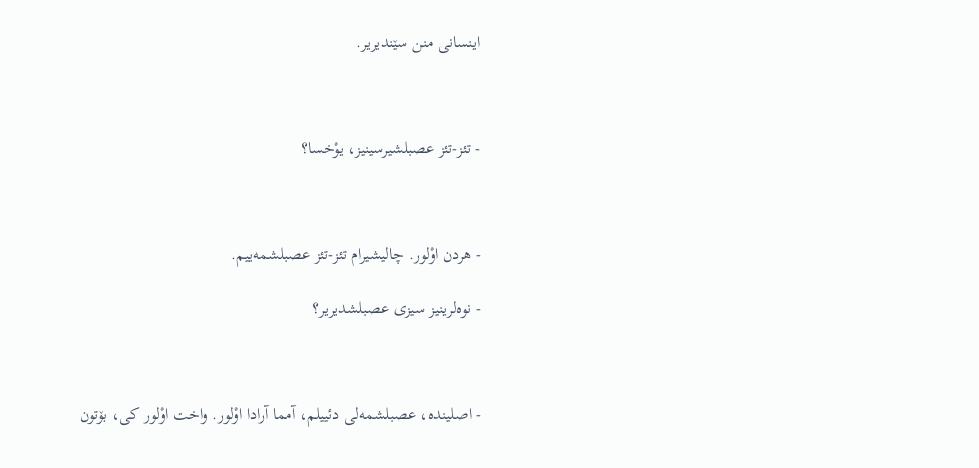اینسانی منن سێندیریر.



- تئز-تئز عصبلشیرسینیز، يوْخسا؟



- هردن اوْلور. چالیشیرام تئز-تئز عصبلشمه‌يیم.

- نوه‌لرینیز سیزی عصبلشدیریر؟



- اصلینده، عصبلشمه‌لی دئيیلم، آمما آرادا اوْلور. واخت اوْلور کی، بۆتون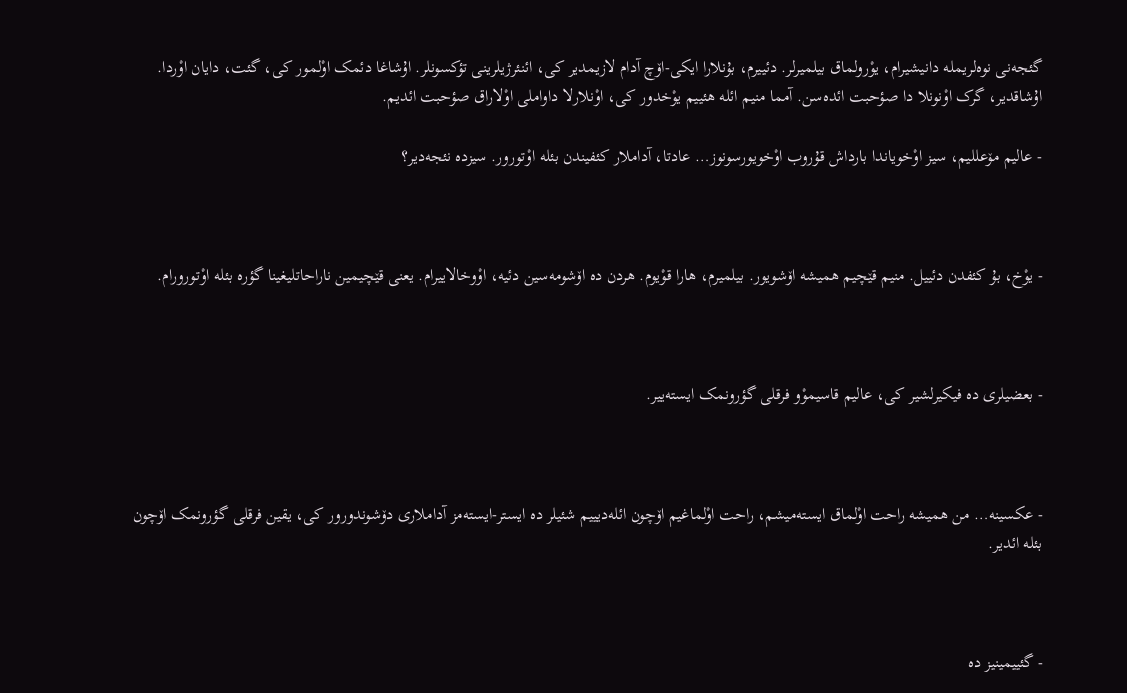گئجه‌نی نوه‌لریمله دانیشیرام، يوْرولماق بیلمیرلر. دئيیرم، بۇنلارا ایکی-اۆچ آدام لازیمدیر کی، ائنئرژیلرینی تؤکسونلر. اۇشاغا دئمک اوْلمور کی، گئت، دايان اوْردا. اۇشاقدیر، گرک اوْنونلا دا صؤحبت ائده‌سن. آمما منیم ائله هئيیم يوْخدور کی، اوْنلارلا داواملی اوْلاراق صؤحبت ائدیم.

- عالیم مۆعللیم، سیز اوْخوياندا بارداش قۇروب اوْخويورسونوز… عادتا، آداملار کئفیندن بئله اوْتورور. سیزده نئجه‌دیر؟



- يوْخ، بۇ کئفدن دئيیل. منیم قێچیم همیشه اۆشويور. بیلمیرم، هارا قوْيوم. هردن ده اۆشومه‌سین دئيه، اوْوخالايیرام. یعنی قێچیمین ناراحاتلیغینا گؤره بئله اوْتورورام.



- بعضیلری ده فیکیرلشیر کی، عالیم قاسیموْو فرقلی گؤرونمک ایسته‌يیر.



- عکسینه… من همیشه راحت اوْلماق ایسته‌میشم، راحت اوْلماغیم اۆچون ائله‌دیییم شئيلر ده ایستر-ایسته‌مز آداملاری دۆشوندورور کی، يقین فرقلی گؤرونمک اۆچون بئله ائدیر.



- گئيیمینیز ده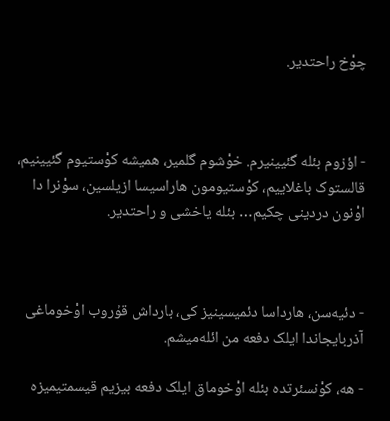چوْخ راحتدیر.



- اؤزوم بئله گئيینیرم. خوْشوم گلمیر، همیشه کوْستيوم گئيینیم، قالستوک باغلايیم، کوْستيومون هاراسیسا ازیلسین، سوْنرا دا اوْنون دردینی چکیم… بئله ياخشی و راحتدیر.



- دئيه‌سن، هارداسا دئمیسینیز کی، بارداش قۇروب اوْخوماغی آذربایجاندا ایلک دفعه‌‌ من ائله‌میشم.

- هه، کوْنسئرتده بئله اوْخوماق ایلک دفعه‌‌ بیزیم قیسمتیمیزه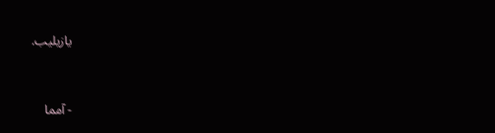يازیلیب.



- آمما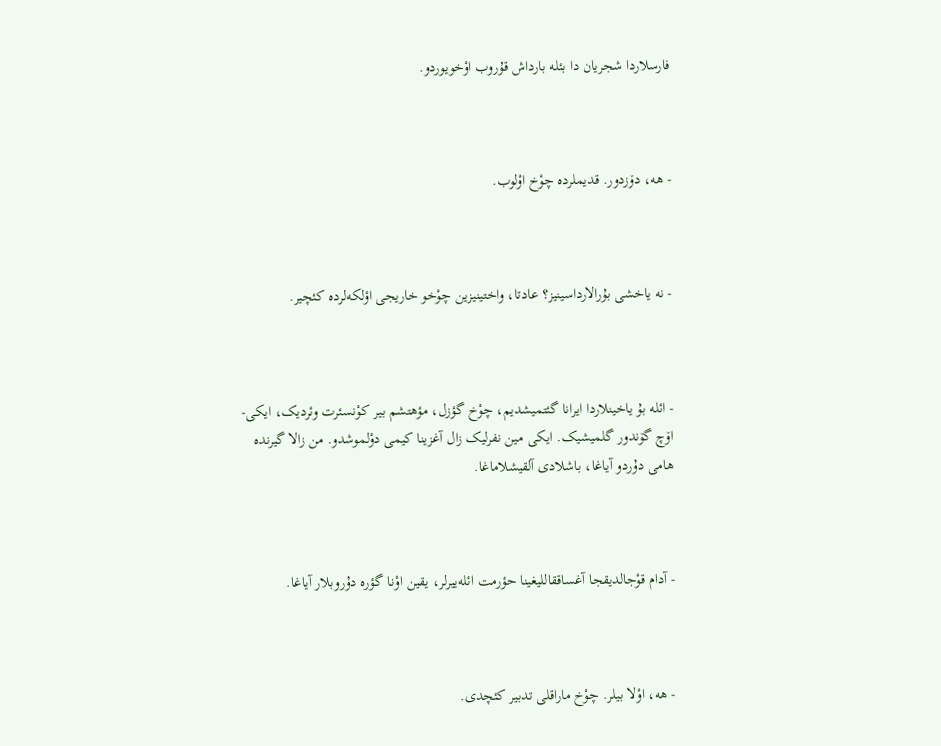فارسلاردا شجريان دا بئله بارداش قۇروب اوْخويوردو.



- هه، دۆزدور. قدیملرده چوْخ اوْلوب.



- نه ياخشی بۇرالارداسینیز؟ عادتا، واختینیزین چوْخو خاریجی اؤلکه‌لرده کئچیر.



- ائله بۇ ياخینلاردا ایرانا گئتمیشدیم، چوْخ گؤزل، مؤهتشم بیر کوْنسئرت وئردیک، ایکی-اۆچ گۆندور گلمیشیک. ایکی مین نفرلیک زال آغزینا کیمی دوْلموشدو. من زالا گیرنده هامی دۇردو آياغا، باشلادی آلقیشلاماغا.



- آدام قوْجالدیقجا آغساققاللیغینا حؤرمت ائله‌يیرلر، يقین اوْنا گؤره دۇروبلار آياغا.



- هه، اوْلا بیلر. چوْخ ماراقلی تدبیر کئچدی.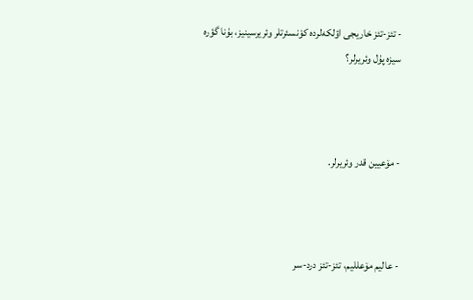- تئز-تئز خاریجی اؤلکه‌لرده کوْنسئرتلر وئریرسینیز، بۇنا گؤره سیزه پۇل وئریرلر؟



- مۆعيين قدر وئریرلر.



- عالیم مۆعللیم، تئز-تئز درد-سر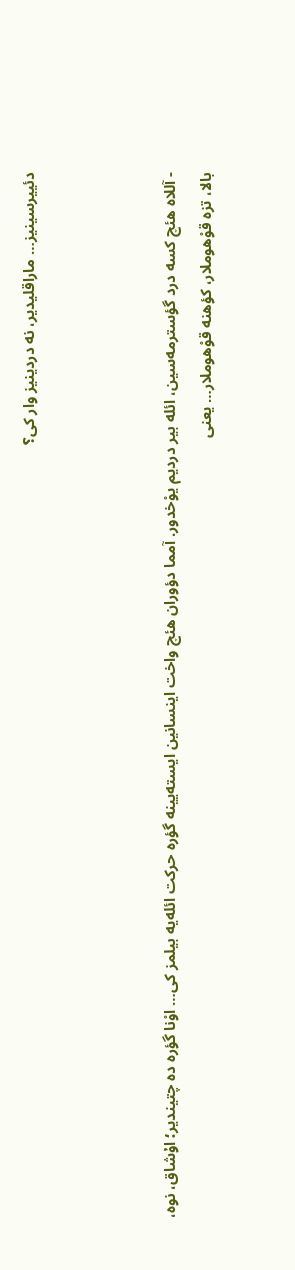دئيیرسینیز… ماراقلیدیر، نه دردینیز وار کی؟



- آللاه هئچ کسه درد گؤسترمه‌سین، ائله بیر دردیم يوْخدور. آمما دؤوران هئچ واخت اینسانین ایسته‌يینه گؤره حرکت ائله‌يه بیلمز کی… اوْنا گؤره ده چتیندیر؛ اۇشاق، نوه، بالا، تزه قوْهوملار، کؤهنه قوْهوملار… یعنی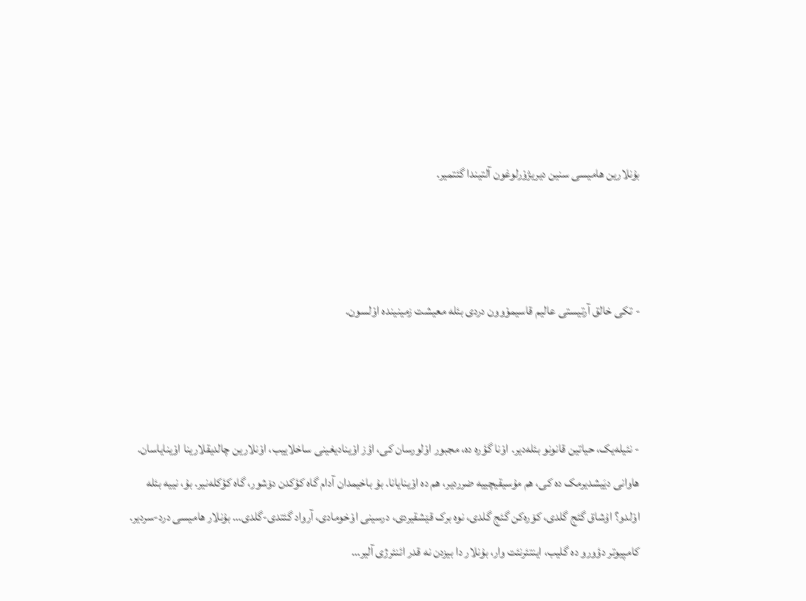بۇنلارین هامیسی سنین دیریژوْرلوغون آلتیندا گئتمیر.



- تکی خالق آرتیستی عالیم قاسیموْوون دردی بئله معیشت زمینینده اوْلسون.



- نئيله‌يک، حیاتین قانونو بئله‌دیر. اوْنا گؤره ده، مجبور اوْلورسان کی، اؤز اوْينادیغینی ساخلايیب، اوْنلارین چالدیقلارینا اوْيناياسان. هاوانی ديَیشدیرمک ده کی، هم مۇسیقیچیيه ضرردیر، هم ده اوْينايانا. بۇ باخیمدان آدام گاه کؤکدن دۆشور، گاه کؤکله‌نیر. بۇ، نیيه بئله اوْلدو؟ اۇشاق گئج گلدی، کۆره‌کن گئج گلدی، نوه برک قێشقیردی، درسینی اوْخومادی، آرواد گئتدی-گلدی… بۇنلار هامیسی درد-سردیر. کامپیوتر دؤورو ده گلیب، اینتئرنئت وار، بۇنلار دا بیزدن نه قدر ائنئرژی آلیر…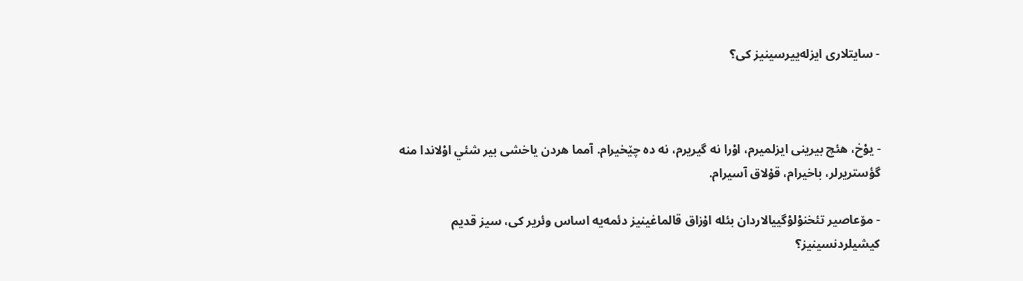- سايتلاری ایزله‌يیرسینیز کی؟



- يوْخ، هئچ بیرینی ایزلمیرم، اوْرا نه گیریرم، نه ده چێخیرام. آمما هردن ياخشی بیر شئي اوْلاندا منه گؤستریرلر، باخیرام، قۇلاق آسیرام.

- مۆعاصیر تئخنوْلوْگیيالاردان بئله اۇزاق قالماغینیز دئمه‌يه اساس وئریر کی، سیز قدیم کیشیلردنسینیز؟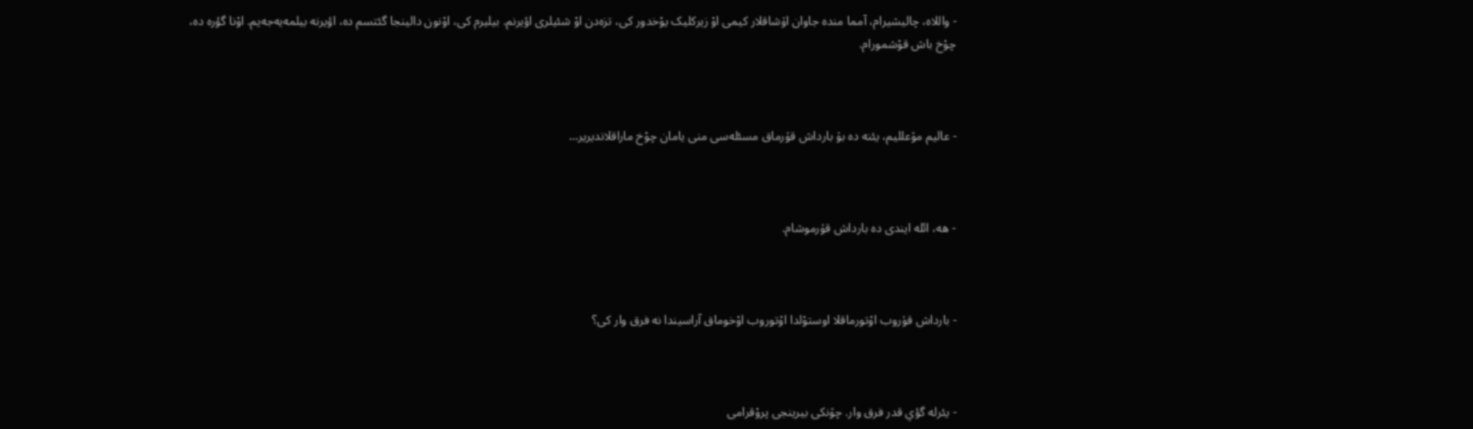- واللاه، چالیشیرام، آمما منده جاوان اۇشاقلار کیمی اوْ زیرکلیک يوْخدور کی، تزه‌دن اوْ شئيلری اؤيرنم. بیلیرم کی، اوْنون دالینجا گئتسم ده، اؤيرنه بیلمه‌يه‌جه‌يم. اوْنا گؤره ده، چوْخ باش قوْشمورام.



- عالیم مۆعللیم، يئنه ده بۇ بارداش قۇرماق مسئله‌‌سی منی يامان چوْخ ماراقلاندیریر…



- هه، ائله ایندی ده بارداش قۇرموشام.



- بارداش قۇروب اوْتورماقلا اوستوْلدا اوْتوروب اوْخوماق آراسیندا نه فرق وار کی؟



- يئرله گؤي قدر فرق وار. چۆنکی بیرینجی پروْقرامی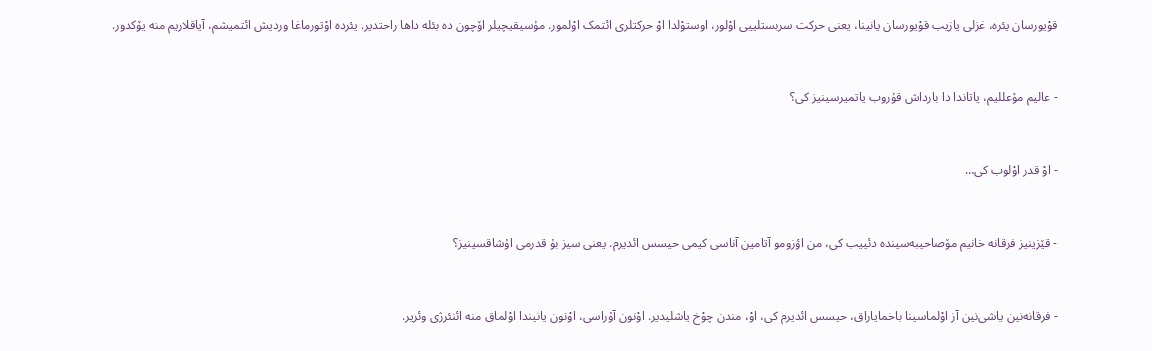قوْيورسان يئره، غزلی يازیب قوْيورسان يانینا، یعنی حرکت سربستلییی اوْلور، اوستوْلدا اوْ حرکتلری ائتمک اوْلمور. مۇسیقیچیلر اۆچون ده بئله داها راحتدیر. يئرده اوْتورماغا وردیش ائتمیشم، آياقلاریم منه يۆکدور.



- عالیم مۆعللیم، ياتاندا دا بارداش قۇروب ياتمیرسینیز کی؟



- اوْ قدر اوْلوب کی…



- قێزینیز فرقانه خانیم مۆصاحیبه‌سینده دئيیب کی، من اؤزومو آتامین آناسی کیمی حیسس ائدیرم. یعنی سیز بۇ قدرمی اۇشاقسینیز؟



- فرقانه‌نین ياشی‌نین آز اوْلماسینا باخماياراق، حیسس ائدیرم کی، اوْ، مندن چوْخ ياشلیدیر. اوْنون آۇراسی، اوْنون يانیندا اوْلماق منه ائنئرژی وئریر.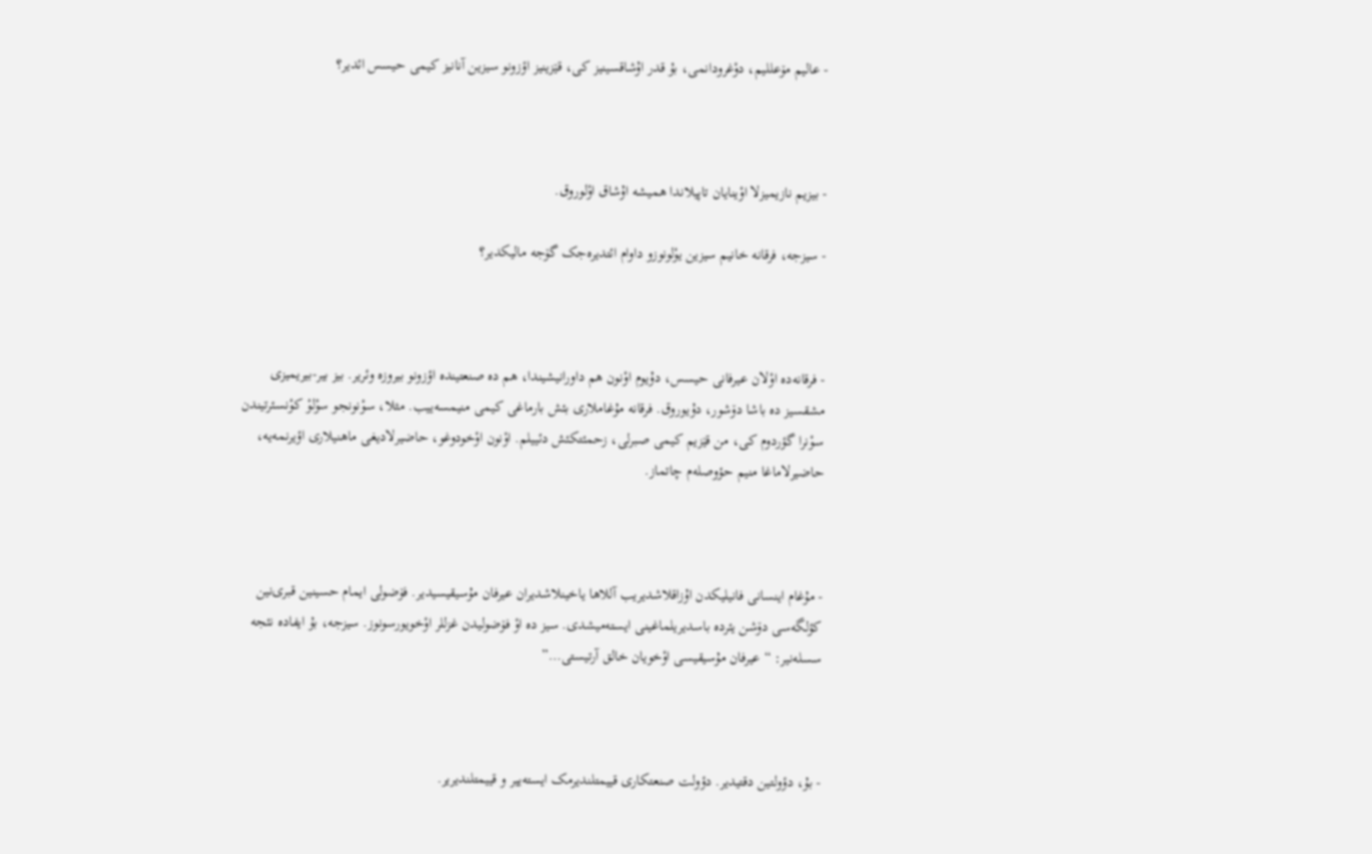- عالیم مۆعللیم، دوْغرودانمی، بۇ قدر اۇشاقسینیز کی، قێزینیز اؤزونو سیزین آنانیز کیمی حیسس ائدیر؟



- بیزیم نازیمیزلا اوْينايان تاپیلاندا همیشه اۇشاق اوْلوروق.

- سیزجه، فرقانه خانیم سیزین يوْلونوزو داوام ائتدیره‌جک گۆجه مالیکدیر؟



- فرقانه‌ده اوْلان عیرفانی حیسس، دۇيوم اوْنون هم داورانیشیندا، هم ده صنعتینده اؤزونو بیروزه وئریر. بیز بیر-بیریمیزی مشقسیز ده باشا دۆشور، دۇيوروق. فرقانه مۇغاملاری بئش بارماغی کیمی منیمسه‌يیب. مثلا، سوْنونجو سوْلوْ کوْنسئرتیندن سوْنرا گؤردوم کی، من قێزیم کیمی صبرلی، زحمئتکئش دئيیلم. اوْنون اوْخودوغو، حاضیرلادیغی ماهنیلاری اؤيرنمه‌يه، حاضیرلاماغا منیم حؤوصله‌م چاتماز.



- مۇغام اینسانی فانیلیکدن اۇزاقلاشدیریب آللاها ياخینلاشدیران عیرفان مۇسیقیسیدیر. فۆضولی ایمام حسینین قبری‌نین کؤلگه‌سی دۆشن يئرده باسدیریلماغینی ایسته‌میشدی. سیز ده اوْ فۆضولیدن غزللر اوْخويورسونوز. سیزجه، بۇ ایفاده نئجه سسله‌نیر: “عیرفان مۇسیقیسی اوْخويان خالق آرتیستی…”



- بۇ، دؤولتین دقتیدیر. دؤولت صنعتکاری قیيمتلندیرمک ایسته‌يیر و قیيمتلندیریر.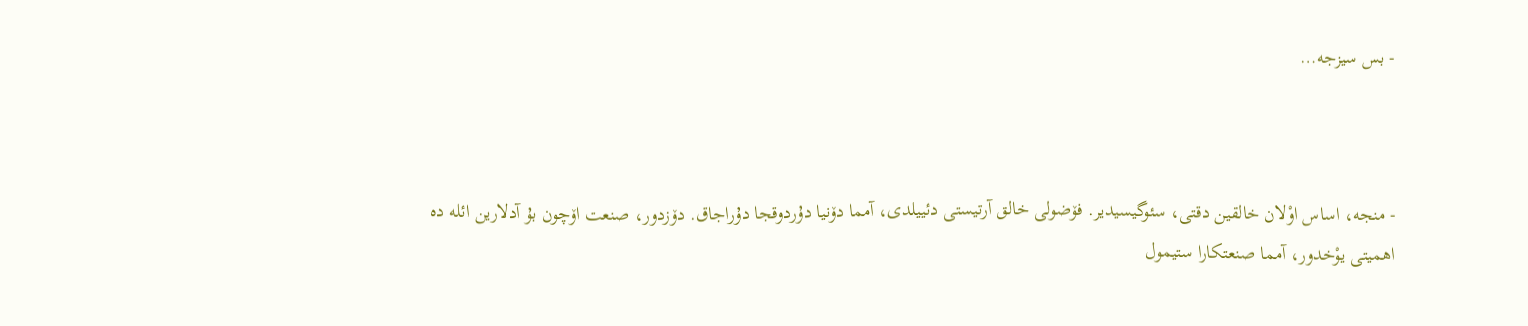- بس سیزجه…



- منجه، اساس اوْلان خالقین دقتی، سئوگیسیدیر. فۆضولی خالق آرتیستی دئيیلدی، آمما دۆنيا دۇردوقجا دۇراجاق. دۆزدور، صنعت اۆچون بۇ آدلارین ائله ده اهمیتی يوْخدور، آمما صنعتکارا ستیمول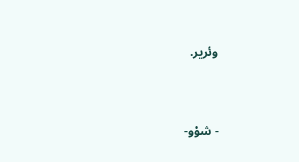وئریر.



- شوْو-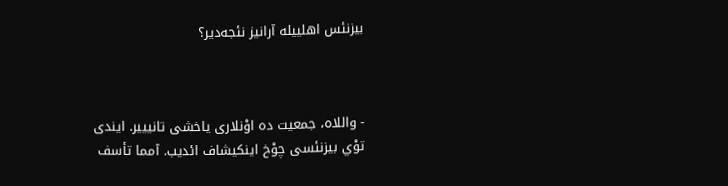بیزنئس اهلیيله آرانیز نئجه‌دیر؟



- واللاه، جمعیت ده اوْنلاری ياخشی تانیيیر. ایندی توْي بیزنئسی چوْخ اینکیشاف ائدیب. آمما تأسف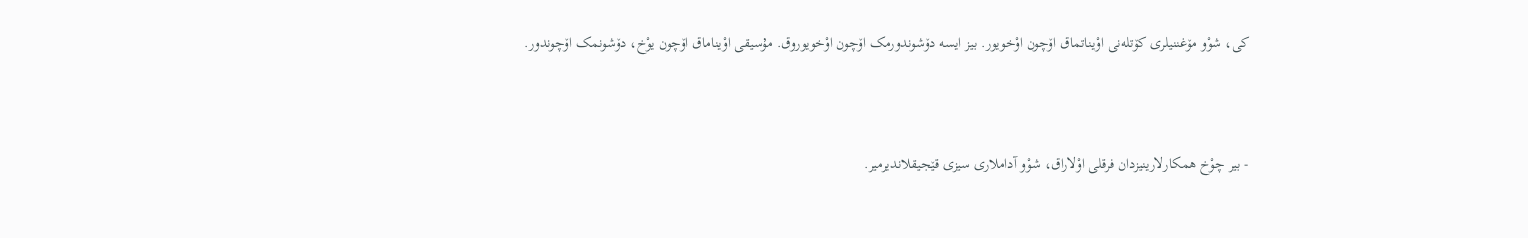کی، شوْو مۆغننیلری کۆتله‌نی اوْيناتماق اۆچون اوْخويور. بیز ایسه دۆشوندورمک اۆچون اوْخويوروق. مۇسیقی اوْيناماق اۆچون يوْخ، دۆشونمک اۆچوندور.



- بیر چوْخ همکارلارینیزدان فرقلی اوْلاراق، شوْو آداملاری سیزی قێجیقلاندیرمیر.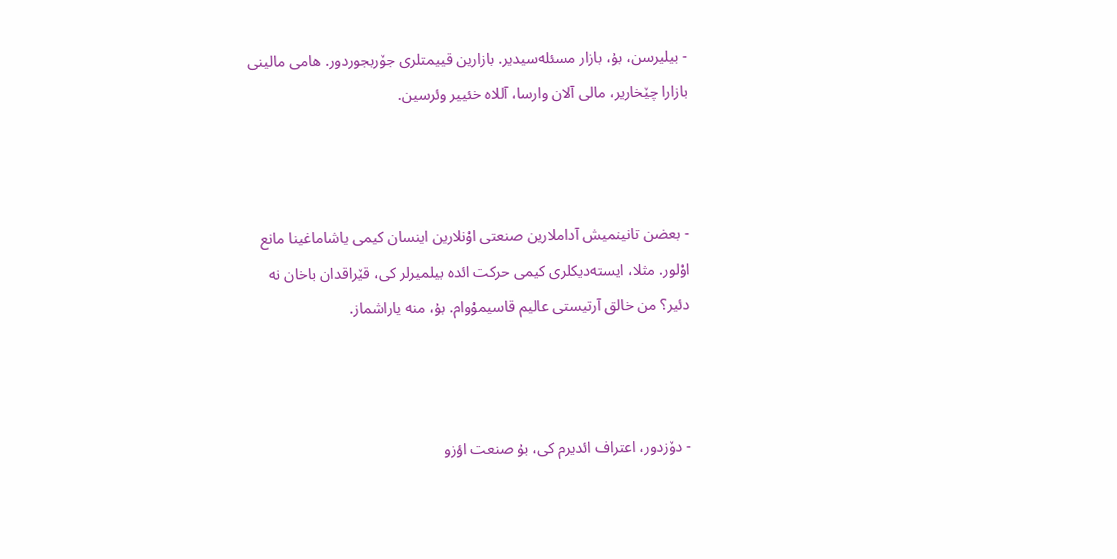- بیلیرسن، بۇ، بازار مسئله‌‌سیدیر. بازارین قیيمتلری جۆربجوردور. هامی مالینی بازارا چێخاریر، مالی آلان وارسا، آللاه خئيیر وئرسین.



- بعضن تانینمیش آداملارین صنعتی اوْنلارین اینسان کیمی ياشاماغینا مانع اوْلور. مثلا، ایسته‌دیکلری کیمی حرکت ائده بیلمیرلر کی، قێراقدان باخان نه دئير؟ من خالق آرتیستی عالیم قاسیموْوام. بۇ، منه ياراشماز.



- دۆزدور، اعتراف ائدیرم کی، بۇ صنعت اؤزو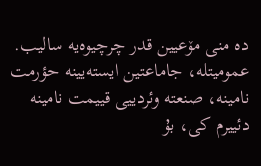ده منی مۆعيين قدر چرچیوه‌يه سالیب. عمومیتله، جاماعتین ایسته‌يینه حؤرمت نامینه، صنعته وئردییی قیيمت نامینه دئيیرم کی، بۇ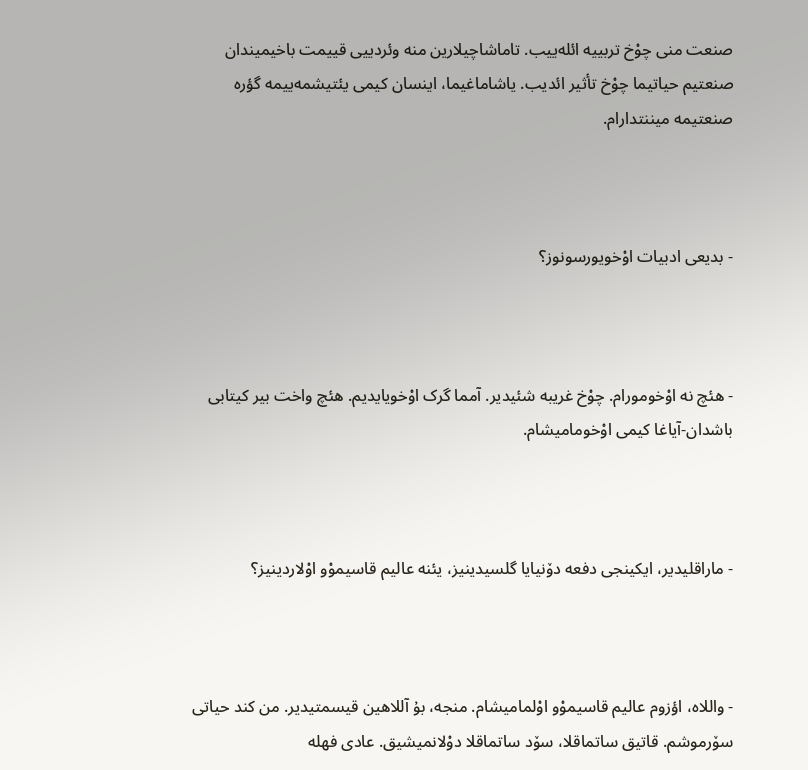صنعت منی چوْخ تربیيه ائله‌يیب. تاماشاچیلارین منه وئردییی قیيمت باخیمیندان صنعتیم حیاتیما چوْخ تأثیر ائدیب. ياشاماغیما، اینسان کیمی يئتیشمه‌يیمه گؤره صنعتیمه میننتدارام.



- بدیعی ادبیات اوْخويورسونوز؟



- هئچ نه اوْخومورام. چوْخ غریبه شئيدیر. آمما گرک اوْخويايدیم. هئچ واخت بیر کیتابی باشدان-آياغا کیمی اوْخومامیشام.



- ماراقلیدیر، ایکینجی دفعه‌‌ دۆنيايا گلسيدینیز، يئنه عالیم قاسیموْو اوْلاردینیز؟



- واللاه، اؤزوم عالیم قاسیموْو اوْلمامیشام. منجه، بۇ آللاهین قیسمتیدیر. من کند حیاتی سۆرموشم. قاتیق ساتماقلا، سۆد ساتماقلا دوْلانمیشیق. عادی فهله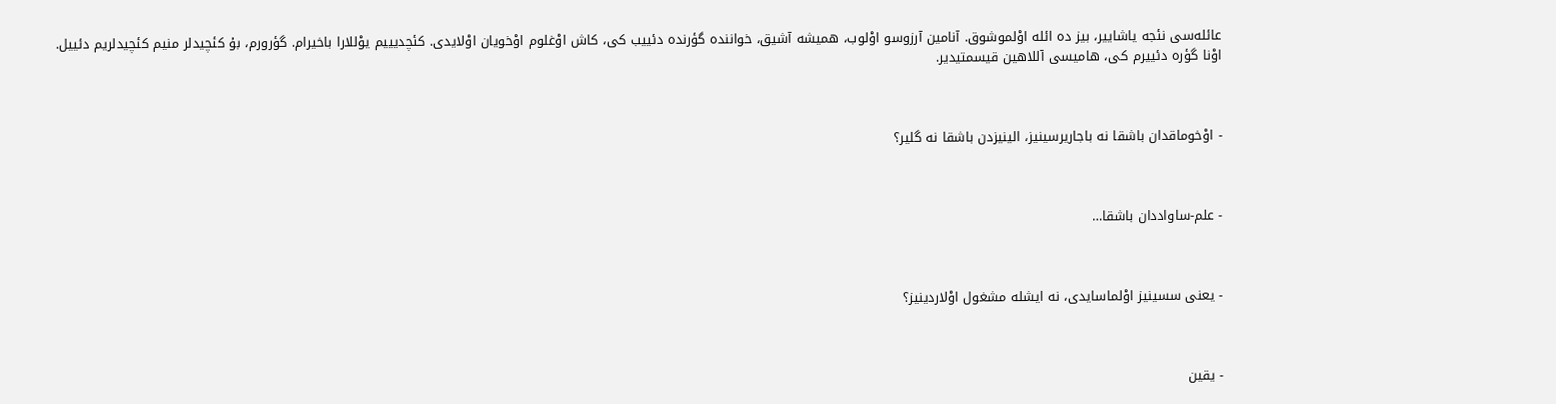عائله‌‌سی نئجه ياشايیر، بیز ده ائله اوْلموشوق. آنامین آرزوسو اوْلوب، همیشه آشیق، خواننده گؤرنده دئيیب کی، کاش اوْغلوم اوْخويان اوْلايدی. کئچدیییم يوْللارا باخیرام. گؤرورم، بۇ کئچیدلر منیم کئچیدلریم دئيیل. اوْنا گؤره دئيیرم کی، هامیسی آللاهین قیسمتیدیر.



- اوْخوماقدان باشقا نه باجاریرسینیز، الینیزدن باشقا نه گلیر؟



- علم-ساواددان باشقا…



- یعنی سسینیز اوْلماسايدی، نه ایشله مشغول اوْلاردینیز؟



- يقین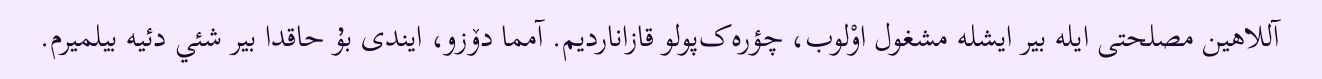آللاهین مصلحتی ایله بیر ایشله مشغول اوْلوب، چؤره‌ک‌پولو قازاناردیم. آمما دۆزو، ایندی بۇ حاقدا بیر شئي دئيه بیلمیرم.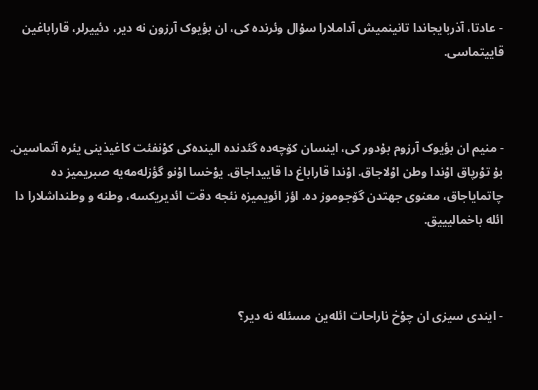- عادتا، آذربایجاندا تانینمیش آداملارا سۇال وئرنده کی، ان بؤيوک آرزون نه دیر، دئيیرلر، قاراباغین قايیتماسی.



- منیم ان بؤيوک آرزوم بۇدور کی، اینسان کۆچه‌ده گئدنده الینده‌کی کوْنفئت کاغیذینی يئره آتماسین. بۇ توْرپاق اوْندا وطن اوْلاجاق. اوْندا قاراباغ دا قايیداجاق. يوْخسا اوْنو گؤزله‌مه‌يه صبریمیز ده چاتماياجاق، معنوی جهتدن گۆجوموز ده. اؤز ائویمیزه نئجه دقت ائدیریکسه، وطنه و وطنداشلارا دا ائله باخمالیيیق.



- ایندی سیزی ان چوْخ ناراحات ائله‌ين مسئله‌‌ نه دیر؟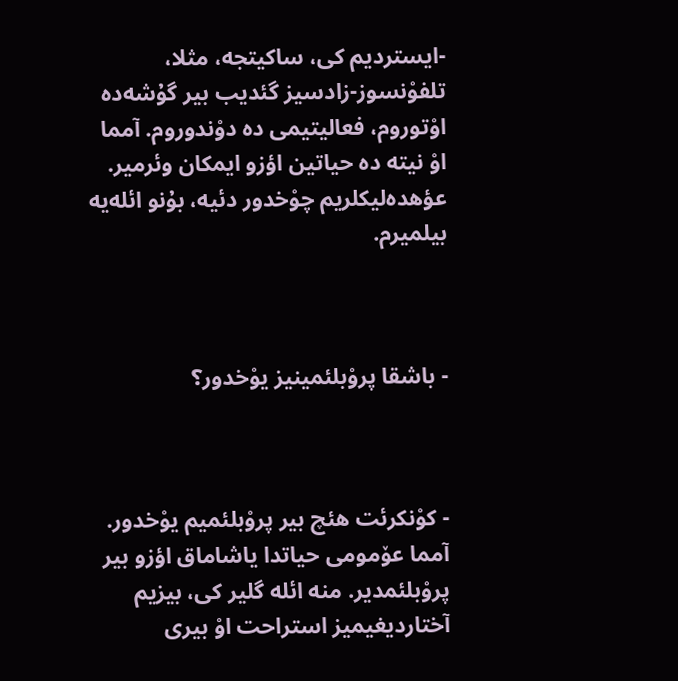-ایستردیم کی، ساکیتجه، مثلا، تلفوْنسوز-زادسیز گئدیب بیر گۇشه‌ده اوْتوروم، فعالیتیمی ده دوْندوروم. آمما اوْ نیته ده حیاتین اؤزو ایمکان وئرمیر. عؤهده‌لیکلریم چوْخدور دئيه، بۇنو ائله‌يه بیلمیرم.



- باشقا پروْبلئمینیز يوْخدور؟



- کوْنکرئت هئچ بیر پروْبلئمیم يوْخدور. آمما عۆمومی حیاتدا ياشاماق اؤزو بیر پروْبلئمدیر. منه ائله گلیر کی، بیزیم آختاردیغیمیز استراحت اوْ بیری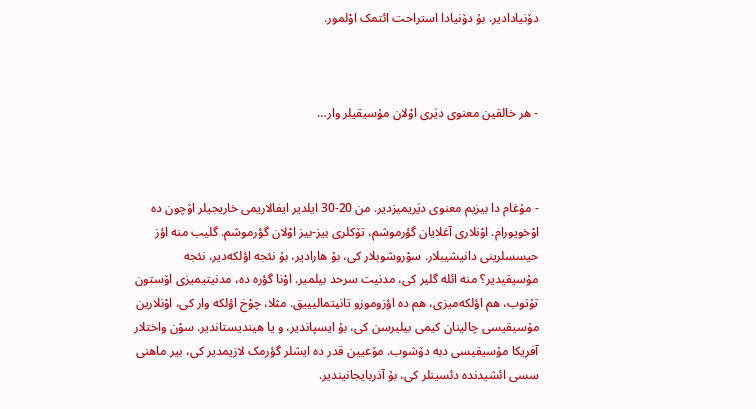دۆنيادادیر. بۇ دۆنيادا استراحت ائتمک اوْلمور.



- هر خالقین معنوی ديَری اوْلان مۇسیقیلر وار…



- مۇغام دا بیزیم معنوی ديَریمیزدیر. من 20-30 ایلدیر ایفالاریمی خاریجیلر اۆچون ده اوْخويورام. اوْنلاری آغلايان گؤرموشم، تۆکلری بیز-بیز اوْلان گؤرموشم. گلیب منه اؤز حیسسلرینی دانیشیبلار. سوْروشوبلار کی، بۇ هارادیر، بۇ نئجه اؤلکه‌دیر، نئجه مۇسیقیدیر؟ منه ائله گلیر کی، مدنیت سرحد بیلمیر. اوْنا گؤره ده، مدنیتیمیزی اۆستون تۇتوب، هم اؤلکه‌میزی، هم ده اؤزوموزو تانیتمالیيیق. مثلا، چوْخ اؤلکه وار کی، اوْنلارین مۇسیقیسی چالینان کیمی بیلیرسن کی، بۇ ایسپاندیر، و يا هیندیستاندیر. سوْن واختلار آفریکا مۇسیقیسی دبه دۆشوب. مۆعيين قدر ده ایشلر گؤرمک لازیمدیر کی، بیر ماهنی سسی ائشیدنده دئسینلر کی، بۇ آذربایجانیندیر.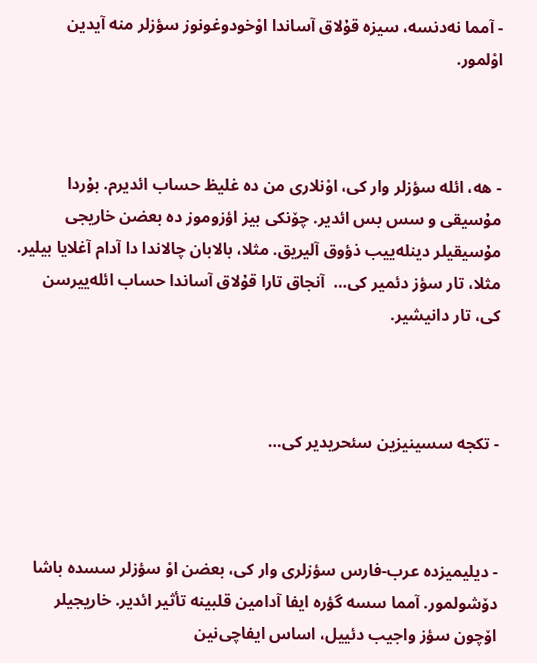- آمما نه‌دنسه، سیزه قۇلاق آساندا اوْخودوغونوز سؤزلر منه آيدین اوْلمور.



- هه، ائله سؤزلر وار کی، اوْنلاری من ده غلیظ حساب ائدیرم. بۇردا مۇسیقی و سس بس ائدیر. چۆنکی بیز اؤزوموز ده بعضن خاریجی مۇسیقیلر دینله‌يیب ذؤوق آلیریق. مثلا، بالابان چالاندا دا آدام آغلايا بیلیر. مثلا، تار سؤز دئمیر کی…  آنجاق تارا قۇلاق آساندا حساب ائله‌يیرسن کی، تار دانیشیر.



- تکجه سسینیزین سئحریدیر کی…



- دیلیمیزده عرب-فارس سؤزلری وار کی، بعضن اوْ سؤزلر سسده باشا دۆشولمور. آمما سسه گؤره ایفا آدامین قلبینه تأثیر ائدیر. خاریجیلر اۆچون سؤز واجیب دئيیل، اساس ایفاچی‌نین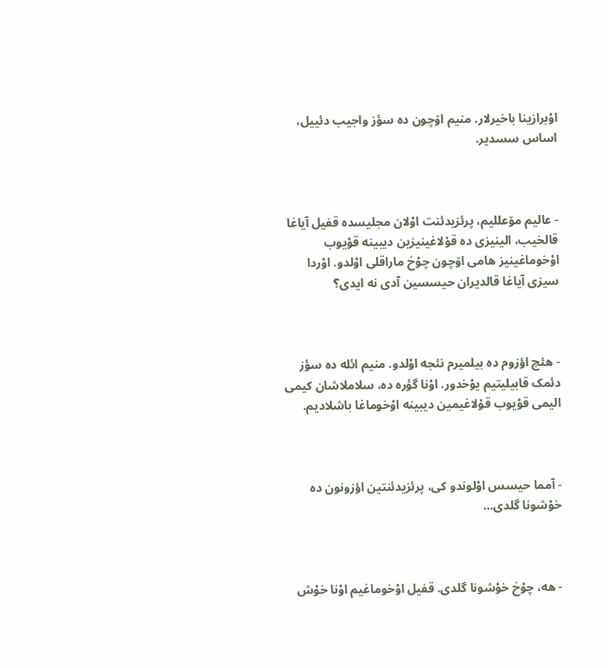اوْبرازینا باخیرلار. منیم اۆچون ده سؤز واجیب دئيیل، اساس سسدیر.



- عالیم مۆعللیم، پرئزیدئنت اوْلان مجلیسده قفیل آياغا قالخیب، الینیزی ده قۇلاغینیزین دیبینه قوْيوب اوْخوماغینیز هامی اۆچون چوْخ ماراقلی اوْلدو. اوْردا سیزی آياغا قالدیران حیسسین آدی نه ایدی؟



- هئچ اؤزوم ده بیلمیرم نئجه اوْلدو. منیم ائله ده سؤز دئمک قابیلیتیم يوْخدور. اوْنا گؤره ده، سلاملاشان کیمی الیمی قوْيوب قۇلاغیمین دیبینه اوْخوماغا باشلادیم.



- آمما حیسس اوْلوندو کی، پرئزیدئنتین اؤزونون ده خوْشونا گلدی…



- هه، چوْخ خوْشونا گلدی. قفیل اوْخوماغیم اوْنا خوْش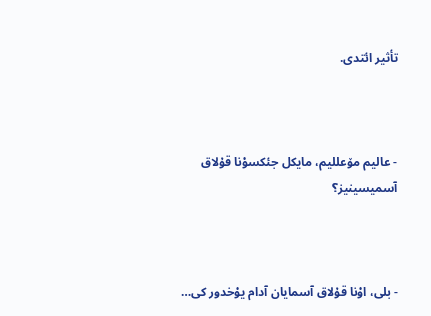تأثیر ائتدی.



- عالیم مۆعللیم، مايکل جئکسوْنا قۇلاق آسمیسینیز؟



- بلی، اوْنا قۇلاق آسمايان آدام يوْخدور کی…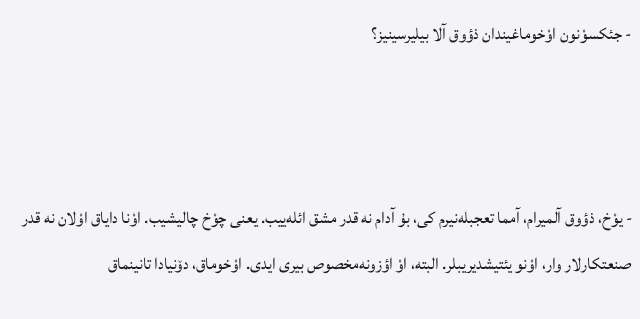- جئکسوْنون اوْخوماغیندان ذؤوق آلا بیلیرسینیز؟



- يوْخ، ذؤوق آلمیرام، آمما تعجبله‌نیرم کی، بۇ آدام نه قدر مشق ائله‌يیب. یعنی چوْخ چالیشیب. اوْنا داياق اوْلان نه قدر صنعتکارلار وار، اوْنو يئتیشدیریبلر. البته‌‌، اوْ اؤزونه‌مخصوص بیری ایدی. اوْخوماق، دۆنيادا تانینماق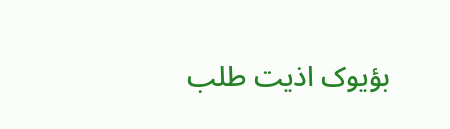بؤيوک اذیت طلب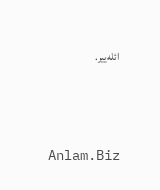ائله‌يیر.



Anlam.Biz